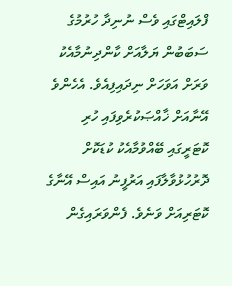ފްލައިޓްގައި ވެސް ނުނިދާ ހުރުމުގެ ސަބަބުން ޔަލާއަށް ކާންދިނުމާއެކު ވަރަށް އަވަހަށް ނިދައިފިއެވެ. އެހެންވެ އޭނާއަށް ޚާއްޞަކުރެވިފައި ހުރި ކޮޓަރީގައި ބޭއްވުމާއެކު ކުޑަކޮށް ދޮރުހުޅުވާލާފައި އަރުފީނު އައިސް އޭނާގެ ކޮޓަރިއަށް ވަނެވެ. ފެންވަރައިގެން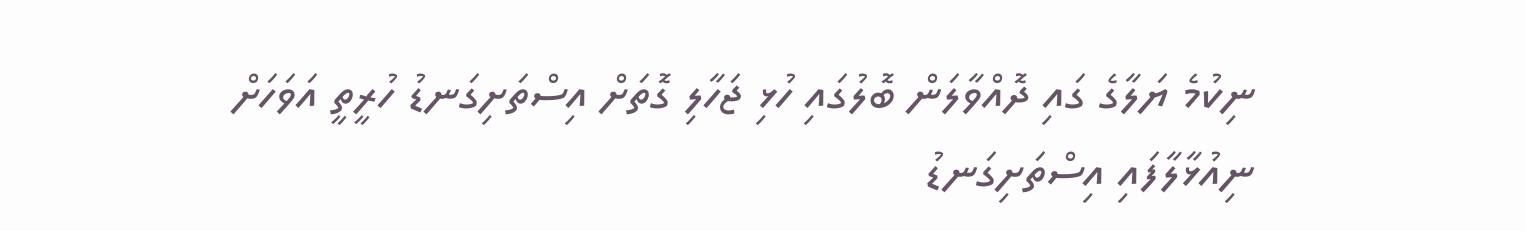ނިކުމެ ޔަލާގެ ގައި ދޮއްވާލަން ބޮލުގައި ހުޅި ޖަހާލި ގޮތަށް އިސްތަށިގަނޑު ހުރީތީ އަވަހަށް ނިއުޅާލާފައި އިސްތަށިގަނޑު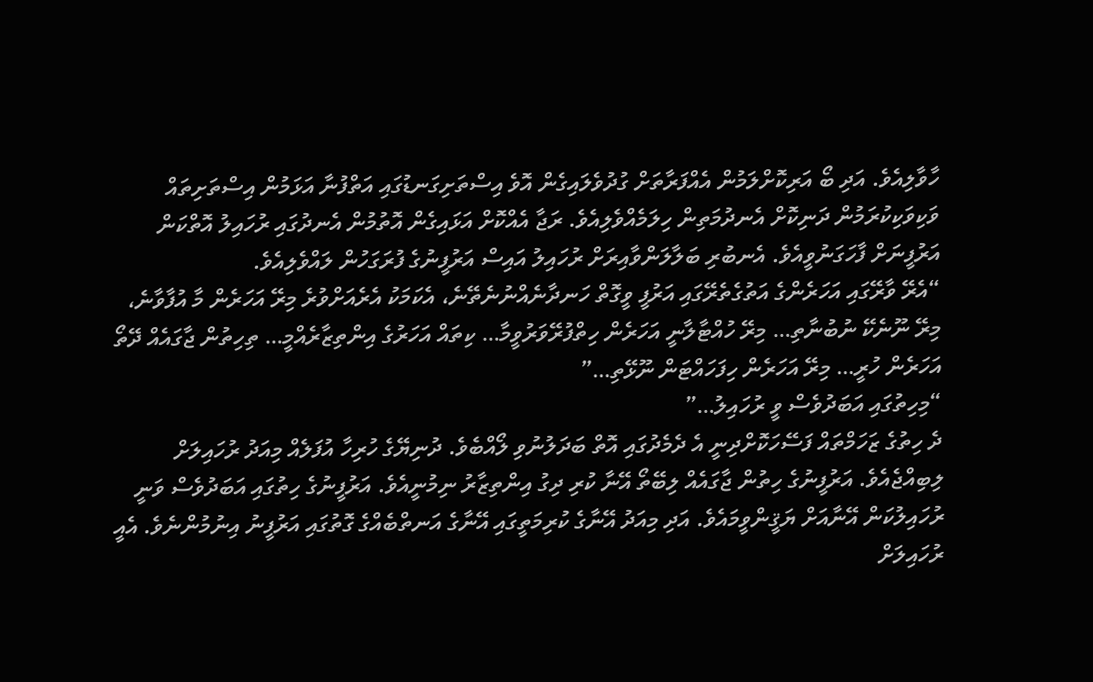ހާވާލިއެވެ. އަދި ބޯ އަރިކޮށްލަމުން އެއްފަރާތަށް ގުދުވެލައިގެން އޮވެ އިސްތަށިގަނޑުގައި އަތްފުނާ އަޅަމުން އިސްތަށިތައް ވަކިވަކިކުރަމުން ދަނިކޮށް އެނދުމަތިން ހިލަމެއްވެލިއެވެ. ރަޖާ އެއްކޮށް އަޅައިގެން އޮތުމުން އެނދުގައި ރުހައިލު އޮތްކަން އަރުފީނަށް ފާހަގަނުވީއެވެ. އެނބުރި ބަލާލަންވާއިރަށް ރުހައިލު އައިސް އަރުފީނުގެ ފުރަގަހުން ލައްވެލިއެވެ.
“އެރޭ ވާރޭގައި އަހަރެންގެ އަތުގެތެރޭގައި އަރުފީ ވީގޮތް ހަނދާނެއްނުނެތޭނެ، އެކަމަކު އެރެއަށްވުރެ މިރޭ އަހަރެން މާ އުފާވާނެ، މިރޭ ނޫނެކޭ ނުބުނާތި… މިރޭ ހުއްޓާލާނީ އަހަރެން ހިތްފުރޭވަރުވީމާ… ކިތައް އަހަރުގެ އިންތިޒާރެއްމީ… ތިހިތުން ޖާގައެއް ދޭތޯ އަހަރެން ހުރީ… މިރޭ އަހަރެން ހިފަހައްޓަން ނޫޅޭތި…”
“މިހިތުގައި އަބަދުވެސް ވީ ރުހައިލު…”
ދެ ހިތުގެ ޒަހަމްތައް ފަސޭހަކޮށްދިނީ އެ ދެމެދުގައި އޮތް ބަދަލުނުވި ލޯއްބެވެ. ދުނިޔޭގެ ހުރިހާ އުފަލެއް މިއަދު ރުހައިލަށް ލިބިއްޖެއެވެ. އަރުފީނުގެ ހިތުން ޖާގައެއް ލިބޭތޯ އޭނާ ކުރި ދިގު އިންތިޒާރު ނިމުނީއެވެ. އަރުފީނުގެ ހިތުގައި އަބަދުވެސް ވަނީ ރުހައިލުކަން އޭނާއަށް ޔަޤީންވީމައެވެ. އަދި މިއަދު އޭނާގެ ކުރިމަތީގައި އޭނާގެ އަނތްބެއްގެ ގޮތުގައި އަރުފީނު އިނުމުންނެވެ. އެއީ ރުހައިލަށް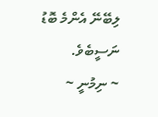ލިބޭނޭ އެންމެ ބޮޑު ނަސީބެވެ.
~ ނިމުނީ ~